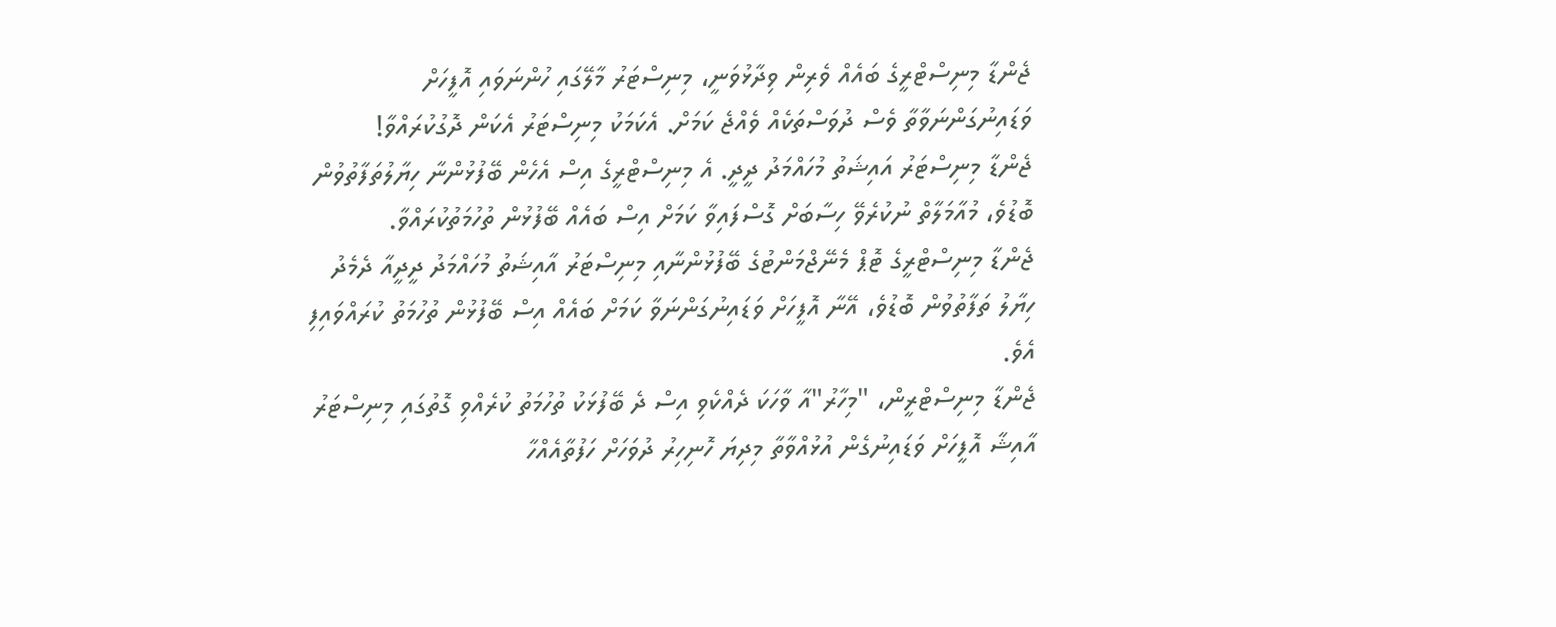ޖެންޑާ މިނިސްޓްރީގެ ބައެއް ވެރިން ވިދާޅުވަނީ، މިނިސްޓަރު މާލޭގައި ހުންނަވައި އޮފީހަށް ވަޑައިނުގަންނަވާތާ ވެސް ދުވަސްތަކެއް ވެއްޖެ ކަމަށް. އެކަމަކު މިނިސްޓަރު އެކަން ދޮގުކުރައްވާ!
ޖެންޑާ މިނިސްޓަރު އައިޝަތު މުހައްމަދު ދީދީ. އެ މިނިސްޓްރީގެ އިސް އެހެން ބޭފުޅުންނާ ހިޔާލުތަފާތުވުން ބޮޑުވެ، މުއާމަލާތް ނުކުރެވޭ ހިސާބަށް ގޮސްފައިވާ ކަމަށް އިސް ބައެއް ބޭފުޅުން ތުހުމަތުކުރައްވާ.
ޖެންޑާ މިނިސްޓްރީގެ ޓޮޕް މެނޭޖްމަންޓުގެ ބޭފުޅުންނާއި މިނިސްޓަރު އާއިޝަތު މުހައްމަދު ދީދީއާ ދެމެދު ހިޔާލު ތަފާތުވުން ބޮޑުވެ، އޭނާ އޮފީހަށް ވަޑައިނުގަންނަވާ ކަމަށް ބައެއް އިސް ބޭފުޅުން ތުހުމަތު ކުރައްވައިފި އެވެ.
ޖެންޑާ މިނިސްޓްރީން، "މިހާރު"އާ ވާހަކަ ދެއްކެވި އިސް ދެ ބޭފުޅަކު ތުހުމަތު ކުރެއްވި ގޮތުގައި މިނިސްޓަރު އާއިޝާ އޮފީހަށް ވަޑައިނުގެން އުޅުއްވާތާ މިދިޔަ ހޮނިހިރު ދުވަހަށް ހަފުތާއެއްހާ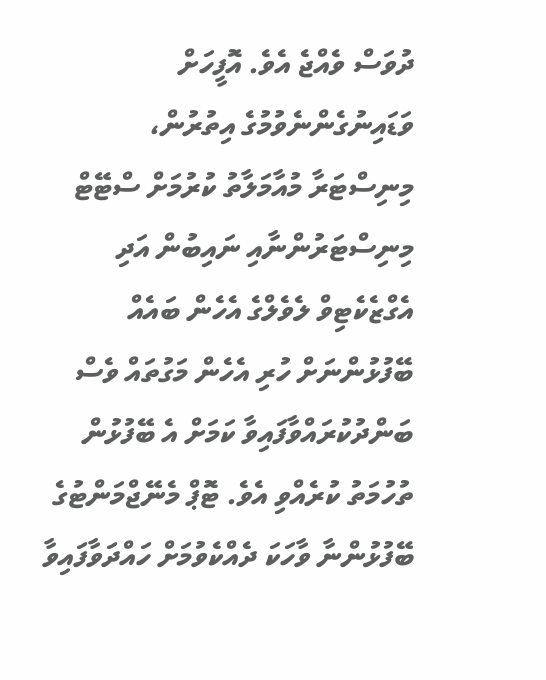ދުވަސް ވެއްޖެ އެވެ. އޮފީހަށް ވަޑައިނުގެންނެވުމުގެ އިތުރުން، މިނިސްޓަރާ މުއާމަލާތު ކުރުމަށް ސްޓޭޓް މިނިސްޓަރުންނާއި ނައިބުން އަދި އެގްޒެކެޓިވް ލެވެލްގެ އެހެން ބައެއް ބޭފުޅުންނަށް ހުރި އެހެން މަގުތައް ވެސް ބަންދުކުރައްވާފައިވާ ކަމަށް އެ ބޭފުޅުން ތުހުމަތު ކުރެއްވި އެވެ. ޓޮޕް މެނޭޖްމަންޓުގެ ބޭފުޅުންނާ ވާހަކަ ދެއްކެވުމަށް ހައްދަވާފައިވާ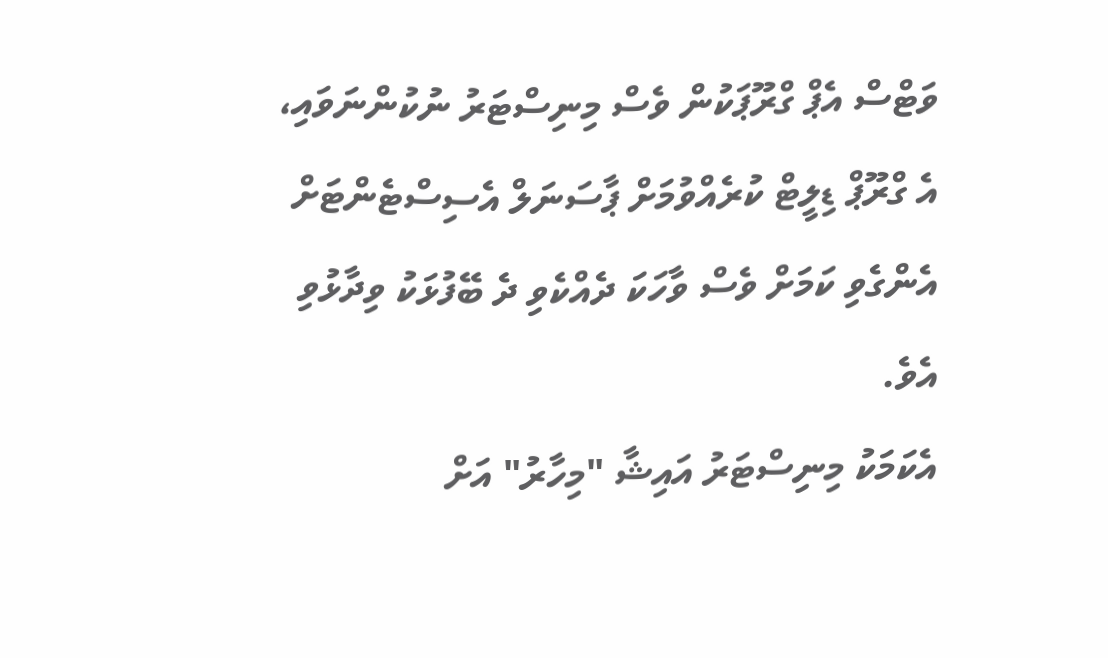ވަޓްސް އެޕް ގްރޫޕަކުން ވެސް މިނިސްޓަރު ނުކުންނަވައި، އެ ގްރޫޕް ޑިލީޓް ކުރެއްވުމަށް ޕާސަނަލް އެސިސްޓެންޓަށް އެންގެވި ކަމަށް ވެސް ވާހަކަ ދެއްކެވި ދެ ބޭފުޅަކު ވިދާޅުވި އެވެ.
އެކަމަކު މިނިސްޓަރު އައިޝާ "މިހާރު" އަށް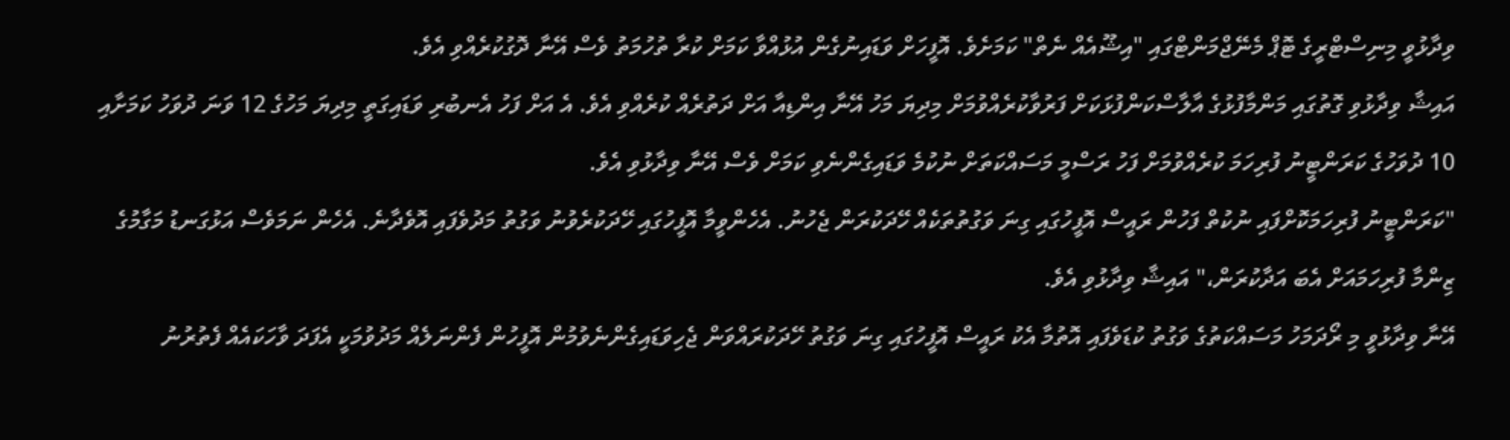ވިދާޅުވީ މިނިސްޓްރީގެ ޓޮޕް މެނޭޖްމަންޓްގައި "އިޝޫއެއް ނެތް" ކަމަށެވެ. އޮފީހަށް ވަޑައިނުގެން އުޅުއްވާ ކަމަށް ކުރާ ތުހުމަތު ވެސް އޭނާ ދޮގުކުރެއްވި އެވެ.
އައިޝާ ވިދާޅުވި ގޮތުގައި މަންމާފުޅުގެ އާލާސްކަންފުޅަކަށް ފަރުވާކުރެއްވުމަށް މިދިޔަ މަހު އޭނާ އިންޑިއާ އަށް ދަތުރެއް ކުރެއްވި އެވެ. އެ އަށް ފަހު އެނބުރި ވަޑައިގަތީ މިދިޔަ މަހުގެ 12 ވަނަ ދުވަހު ކަމަށާއި 10 ދުވަހުގެ ކަރަންޓީނު ފުރިހަމަ ކުރެއްވުމަށް ފަހު ރަސްމީ މަސައްކަތަށް ނުކުމެ ވަޑައިގެންނެވި ކަމަށް ވެސް އޭނާ ވިދާޅުވި އެވެ.
"ކަރަންޓީނު ފުރިހަމަކޮށްފައި ނުކުތް ފަހުން ރައީސް އޮފީހުގައި ގިނަ ވަގުތުތަކެއް ހޭދަކުރަން ޖެހުނު. އެހެންވީމާ އޮފީހުގައި ހޭދަކުރެވުނު ވަގުތު މަދުވެފައި އޮވެދާނެ. އެހެން ނަމަވެސް އަޅުގަނޑު މަގާމުގެ ޒިންމާ ފުރިހަމައަށް އެބަ އަދާކުރަން،" އައިޝާ ވިދާޅުވި އެވެ.
އޭނާ ވިދާޅުވީ މި ރޯދަމަހު މަސައްކަތުގެ ވަގުތު ކުޑަވެފައި އޮތުމާ އެކު ރައީސް އޮފީހުގައި ގިނަ ވަގުތު ހޭދަކުރައްވަން ޖެހިވަޑައިގެންނެވުމުން އޮފީހުން ފެންނަލެއް މަދުވުމަކީ އެފަދަ ވާހަކައެއް ފެތުރުނު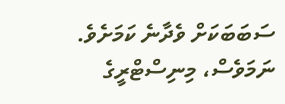ސަބަބަކަށް ވެދާނެ ކަމަށެވެ.
ނަމަވެސް، މިނިސްޓްރީގެ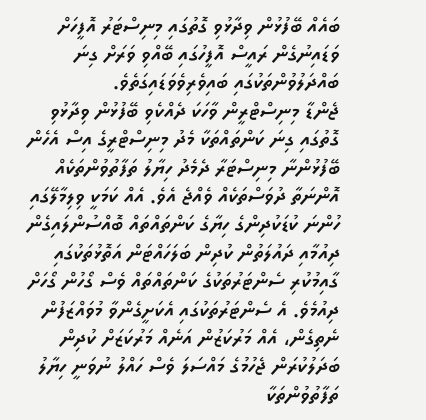ބައެއް ބޭފުޅުން ވިދާޅުވި ގޮތުގައި މިނިސްޓަރު އޮފީހަށް ވަޑައިނުގެން ރައީސް އޮފީހުގައި ބޭއްވި ވަރަށް ގިނަ ބައްދަލުވުންތަކުގައި ބައިވެރިވެވަޑައިގަތެވެ.
ޖެންޑާ މިނިސްޓްރީން ވާހަކަ ދެއްކެވި ބޭފުޅުން ވިދާޅުވި ގޮތުގައި ގިނަ ކަންތައްތަކާ މެދު މިނިސްޓްރީގެ އިސް އެހެން ބޭފުޅުންނާ މިނިސްޓަރާ ދެމެދު ހިޔާލު ތަފާތުވުންތަކެއް އޮންނަތާ ދުވަސްތަކެއް ވެއްޖެ އެވެ. އެއް ކަމަކީ ވިލިމާލޭގައި ހުންނަ ކުޑަކުދިންގެ ހިޔާގެ ކަންތައްތައް ބޮއްސުންލައިގެން ދިއުމާއި ދައުލަތުން ކުދިން ބަލަހައްޓަން އަތޮޅުތަކުގައި ގާއިމުކުރި ސެންޓަރުތަކުގެ ކަންތައްތައް ވެސް ގޯހުން ގޯހަށް ދިއުމެވެ. އެ ސެންޓަރުތަކުގައި އެކަށީގެންވާ މުވައްޒަފުން ނެތިގެން، އެއް މަރުކަޒުން އަނެއް މަރުކަޒަށް ކުދިން ބަދަލުކުރަން ޖެހުމުގެ މައްސަލަ ވެސް ހައްލު ނުވަނީ ހިޔާލު ތަފާތުވުންތަކާ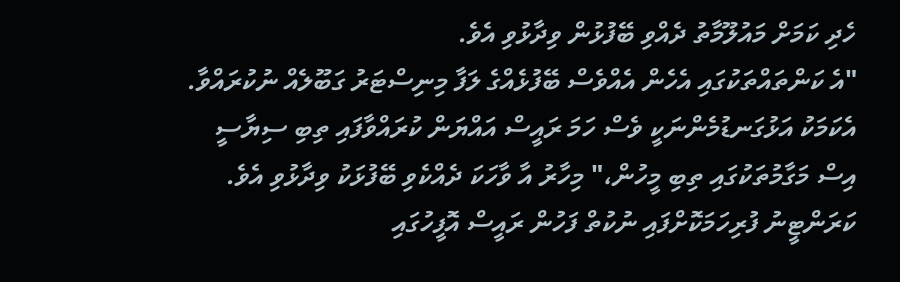ހެދި ކަމަށް މައުލޫމާތު ދެއްވި ބޭފުޅުން ވިދާޅުވި އެވެ.
"އެ ކަންތައްތަކުގައި އެހެން އެއްވެސް ބޭފުޅެއްގެ ލަފާ މިނިސްޓަރު ގަބޫލެއް ނުކުރައްވާ. އެކަމަކު އަޅުގަނޑުމެންނަކީ ވެސް ހަމަ ރައީސް އައްޔަން ކުރައްވާފައި ތިބި ސިޔާސީ އިސް މަގާމުތަކުގައި ތިބި މީހުން،" މިހާރު އާ ވާހަކަ ދެއްކެވި ބޭފުޅަކު ވިދާޅުވި އެވެ.
ކަރަންޓީނު ފުރިހަމަކޮށްފައި ނުކުތް ފަހުން ރައީސް އޮފީހުގައި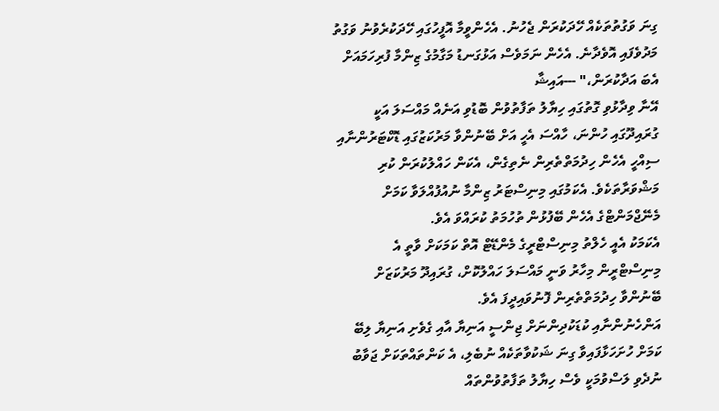ގިނަ ވަގުތުތަކެއް ހޭދަކުރަން ޖެހުނު. އެހެންވީމާ އޮފީހުގައި ހޭދަކުރެވުނު ވަގުތު މަދުވެފައި އޮވެދާނެ. އެހެން ނަމަވެސް އަޅުގަނޑު މަގާމުގެ ޒިންމާ ފުރިހަމައަށް އެބަ އަދާކުރަން،" ---އައިޝާ
އޭނާ ވިދާޅުވި ގޮތުގައި ހިޔާލު ތަފާތުވުން ބޮޑުވި އަނެއް މައްސަލަ އަކީ ގުރައިދޫގައި ހުންނަ، ހާއްސަ އެހީ އަށް ބޭނުންވާ މަރުކަޒުގައި ޑޮކްޓަރުންނާއި ސިއްހީ އެހެން ހިދުމަތްތެރިން ނެތިގެން، އެކަން ހައްލުކުރަން ކުރި މަޝްވަރާތަކެވެ. އެކަމުގައި މިނިސްޓަރު ޒިންމާ ނުއުފުއްލަވާ ކަމަށް މެނޭޖްމަންޓްގެ އެހެން ބޭފުޅުން ތުހުމަތު ކުރައްވަ އެވެ.
އެކަމަކު އެއީ ހެލްތު މިނިސްޓްރީގެ މެންޑޭޓް އޮތް ކަމަކަށް ވާތީ އެ މިނިސްޓްރީން މިހާރު ވަނީ މައްސަލަ ހައްލުކޮށް، ގުރައިދޫ މަރުކަޒަށް ބޭނުންވާ ހިދުމަތްތެރިން ފޮނުވައިދީފަ އެވެ.
އަންހެނުންނާއި ކުޑަކުދިންނަށް ޖިންސީ އަނިޔާ އާއި ގެވެށި އަނިޔާ ލިބޭ ކަމަށް ހުށަހަޅާފައިވާ ގިނަ ޝަކުވާތަކެއް ނުބެލި، އެ ކަންތައްތަކަށް ޖަވާބު ނުދެވި ލަސްވުމަކީ ވެސް ހިޔާލު ތަފާތުވުންތައް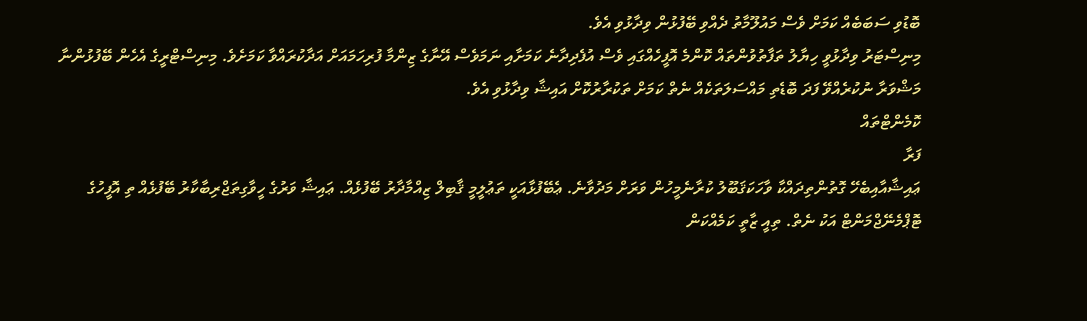ބޮޑުވި ސަބަބެއް ކަމަށް ވެސް މައުލޫމާތު ދެއްވި ބޭފުޅުން ވިދާޅުވި އެވެ.
މިނިސްޓަރު ވިދާޅުވީ ހިޔާލު ތަފާތުވުންތައް ކޮންމެ އޮފީހެއްގައި ވެސް އުފެދިދާނެ ކަމަށާއި ނަމަވެސް އޭނާގެ ޒިންމާ ފުރިހަމައަށް އަދާކުރައްވާ ކަމަށެވެ. މިނިސްޓްރީގެ އެހެން ބޭފުޅުންނާ މަޝްވަރާ ނުކުރެއްވޭ ފަދަ ބޮޑެތި މައްސަލަތަކެއް ނެތް ކަމަށް ތަކުރާރުކޮށް އައިޝާ ވިދާޅުވި އެވެ.
ކޮމެންޓްތައް
ފަރާ
ޢައިޝާއާއިބެހޭ ގޮތުންތިދައްކާ ވާހަކަޤަބޫލު ކުރާނެމީހުން ވަރަށް މަދުވާނެ. ޢެބޭފުޅާއަކީ ތަޢުލީމީ ޤާބިލް ޒިއްމާދާރު ބޭފުޅެއް. ޢައިޝާ ވަރުގެ ހީވާގިތަޖްރިބާކާރު ބޭފުޅެއް ތި އޮފީހުގެ ޓޮޕްމެނޭޖްމަންޓް އަކު ނެތް. ތިއީ ޒާތީ ކަމެއްކަން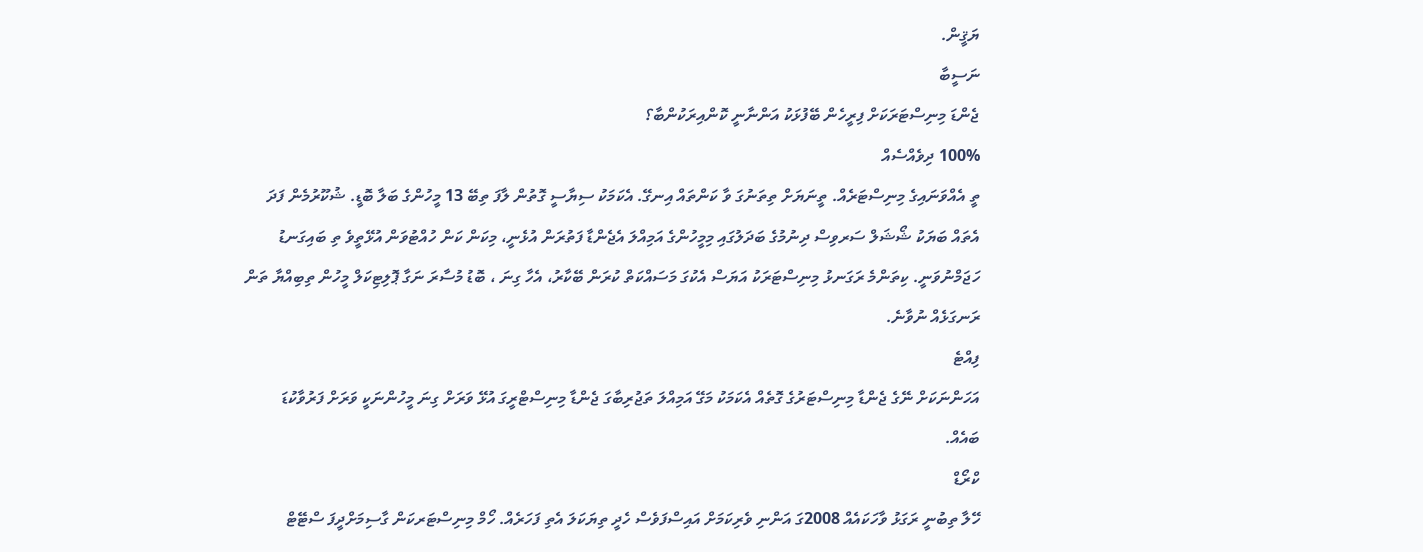ޔަޤީން.
ނަސީބާ
ޖެންޑަ މިނިސްޓަރަކަށް ފިރީހެން ބޭފުޅަކު އަންނާނީ ކޮންއިރަކުންބާ؟
100% ދިވެއްސެއް
ތީ އެއްވަނައިގެ މިނިސްޓަރެއް. ތީނަޔަށް ތިތަނުގަ ވާ ކަންތައް އިނގޭ. އެކަމަކު ސިޔާސީ ގޮތުން ލާފަ ތިބޭ 13 މީހުންގެ ބަލާ ބޮޑީ. ޝުކޫރުމެން ފަދަ އެތައް ބަޔަކު ޝޯޝަލް ސަރވިސް ދިނުމުގެ ބަދަލުގައި މިމީހުންގެ އަމިއްލަ އެޖެންޑާ ފަތުރަން އުޅެނީ، މިކަން ކަން ހުއްޓުވަން އުޅޭތީވެ ތި ބައިގަނޑު ހަޖަމްނުވަނީ. ކިތަންމެ ރަގަނޅު މިނިސްޓަރަކު އަޔަސް އެކުގަ މަސައްކަތް ކުރަން ބޭކާރު، އެހާ ގިނަ ، ބޮޑު މުސާރަ ނަގާ ޕޮލިޓިކަލް މީހުން ތިބިއްޔާ ތަން ރަނގަޅެއް ނުވާނެ.
ފިއްޓެ
އަހަންނަކަށް ނޭގެ ޖެންޑާ މިނިސްޓަރުގެ ގޮތެއް އެކަމަކު މަގޭ އަމިއްލަ ތަޖުރިބާގަ ޖެންޑާ މިނިސްޓްރީގަ އުޅޭ ވަރަށް ގިނަ މީހުންނަކީ ވަރަށް ފަރުވާކުޑަ ބައެއް.
ކްރޯޑް
ހޭލާ ތިބުނީ ރަގަޅު ވާހަކައެއް 2008ގަ އަންނި ވެރިކަމަށް އައިސްފަވެސް ހެދީ ތިޔަކަލަ އެތި ފަހަރެއް. ހޯމް މިނިސްޓަރކަން ގާސިމަށްދީފަ ސްޓޭޓް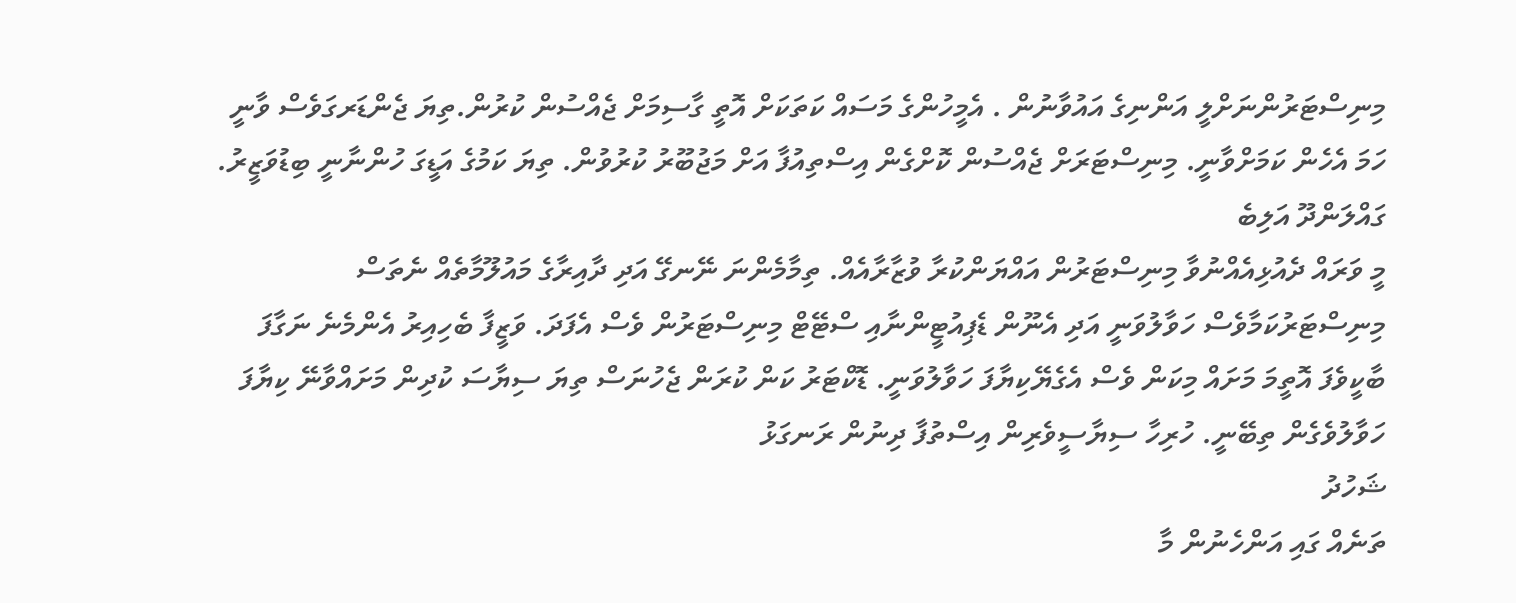މިނިސްޓަރުންނަށްލީ އަންނިގެ އައުވާނުން . އެމީހުންގެ މަސައް ކަތަކަށް އޮތީ ގާސިމަށް ޖެއްސުން ކުރުން.ތިޔަ ޖެންޑަރގަވެސް ވާނީ ހަމަ އެހެން ކަމަށްވާނީ. މިނިސްޓަރަށް ޖެއްސުން ކޮށްގެން އިސްތިއުފާ އަށް މަޖުބޫރު ކުރުވުން. ތިޔަ ކަމުގެ އަޑީގަ ހުންނާނީ ބިޑުވަޒީރު.
ގައްލަންދޫ އަލިބެ
މީ ވަރައް ދެއުޅިއެއްނުވާ މިނިސްޓަރުން އައްޔަންކުރާ ވުޒާރާއެއް. ތިމާމެންނަ ނޭނގޭ އަދި ދާއިރާގެ މައުލޫމާތެއް ނެތަސް މިނިސްޓަރުކަމާވެސް ހަވާލުވަނީ އަދި އެނޫން ޑެޕިއުޓީންނާއި ސްޓޭޓް މިނިސްޓަރުން ވެސް އެފަދަ. ވަޒީފާ ބެހިއިރު އެންމެނެ ނަގާފަ ބާކީވެފަ އޮތީމަ މަށައް މިކަން ވެސް އެގެޔޭކިޔާފަ ހަވާލުވަނީ. ޑޮކްޓަރު ކަން ކުރަން ޖެހުނަސް ތިޔަ ސިޔާސަ ކުދިން މަށައްވާނޭ ކިޔާފަ ހަވާލުވެގެން ތިބޭނީ. ހުރިހާ ސިޔާސީވެރިން އިސްތުފާ ދިނުން ރަނގަޅު
ޝަހުދު
ތަނެއް ގައި އަންހެނުން މާ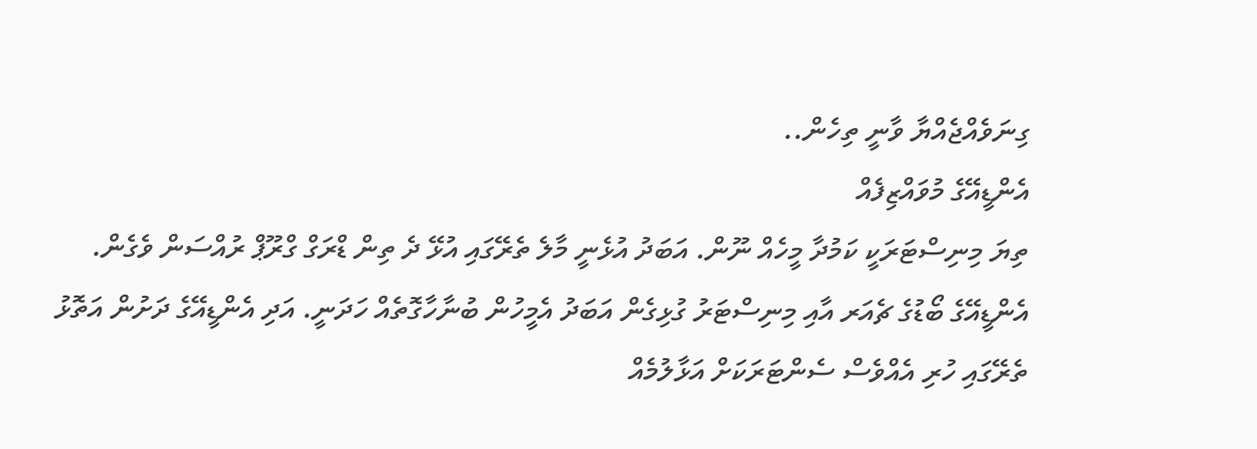ގިނަވެއްޖެއްޔާ ވާނީ ތިހެން..
އެންޑީއޭގެ މުވައްޒިފެއް
ތިޔަ މިނިސްޓަރަކީ ކަމުދާ މީހެއް ނޫން. އަބަދު އުޅެނީ މާލެ ތެރޭގައި އުޅޭ ދެ ތިން ޑްރަގް ގްރޫޕް ރުއްސަން ވެގެން. އެންޑީއޭގެ ބޯޑުގެ ޗެއަރ އާއި މިނިސްޓަރު ގުޅިގެން އަބަދު އެމީހުން ބުނާހާގޮތެއް ހަދަނީ. އަދި އެންޑީއޭގެ ދަށުން އަތޮޅު ތެރޭގައި ހުރި އެއްވެސް ސެންޓަރަކަށް އަޅާލުމެއް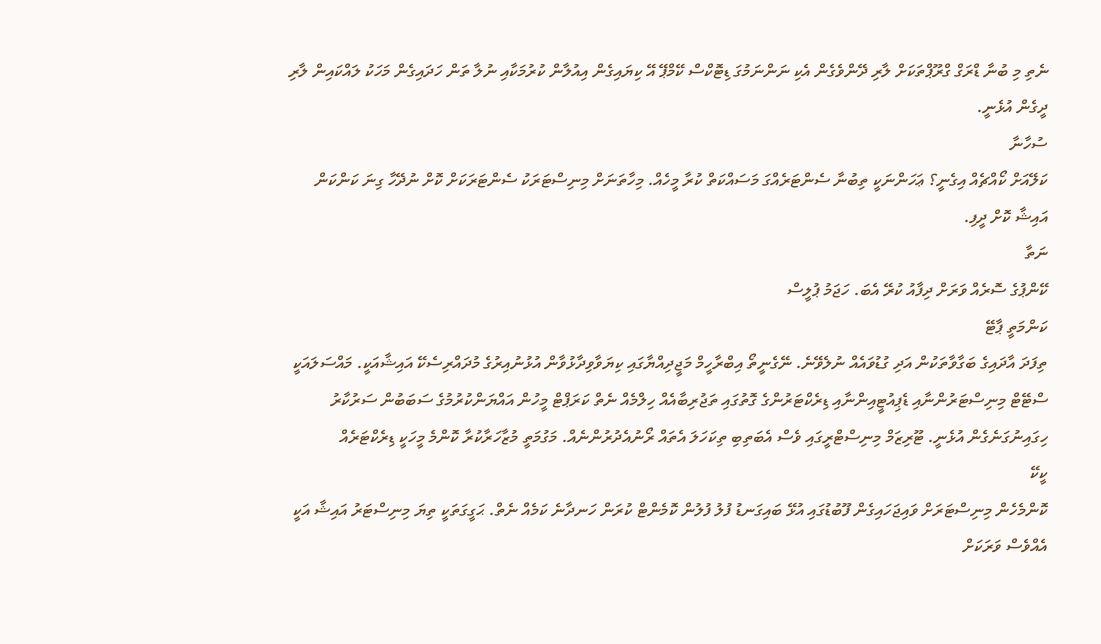ނެތި މި ބުނާ ޑްރަގް ގްރޫޕްތަކަށް ލާރި ދޭންވެގެން އެކި ނަންނަމުގަ ޑިޓޮކްސް ކޭމްޕޭ އޭ ކިޔައިގެން އިއުލާން ކުރުމަކާއި ނުލާ ތަން ހަދައިގެން މަހަކު ލައްކައިން ލާރި ދީގެން އުޅެނީ.
ސުހާނާ
ކަލޭއަށް ކޯއްޗެއް އިގެނީ؟ ޢަހަންނަކީ ތިބުނާ ސެންޓަރެއްގަ މަސައްކަތް ކުރާ މީހެއް. މިހާތަނަށް މިނިސްޓަރަކު ސެންޓަރަކަށް ކޮށް ނުދޭހާ ގިނަ ކަންކަން އައިޝާ ކޮށް ދީފި.
ނަތާ
ކޭންޕުގެ ސޮރެއް ވަރަށް ދިފާއު ކުރޭ އެބަ. ހަޖަމު ޕުލީސް
ކަންމަތީ ޕާޓޭ
ތިފަދަ އާދައިގެ ބަގާވާތަކުން އަދި ގުޑުވައެއް ނުލެވޭނެ. ނޭގެނީތޯ އިބްރާހީމް މަޖީދިއްޔާގައި ކިޔަވާވިދާޅުވާން އުޅުނުއިރުގެ މުދައްރިސެކޭ އައިޝާއަކީ. މައްސަލައަކީ ސްޓޭޓް މިނިސްޓަރުންނާއި ޑެޕިއުޓީއިންނާއި ޑިރެކްޓަރުންގެ ގޮތުގައި ތަޖުރިބާއެއް ހިލްމެއް ނެތް ކަރަޕްޓް މީހުން އައްޔަންކުރުމުގެ ސަބަބުން ސަރުކާރު ހިގައިނުގަނެގެން އުޅެނީ. ޓޫރިޒަމް މިނިސްޓްރީގައި ވެސް އެބަތިބި ތިކަހަލަ އެތައް ރޯނުއެދުރުންނެއް. މަގުމަތީ މުޒާހަރާކުރާ ކޮންމެ މީހަކީ ޑިރެކްޓަރެއް
ކީކޭ
ކޮންމެހެން މިނިސްޓަރަށް ވައިޖަހައިގެން ފޫބުޑުގައި އުޅޭ ބައިގަނޑު ފުލު ފުލުން ކޮމެންޓް ކުރަން ހަނދާނެ ކަމެއް ނެތް. ޙަގީގަތަކީ ތިޔަ މިނިސްޓަރު އައިޝާ އަކީ އެއްވެސް ވަރަކަށް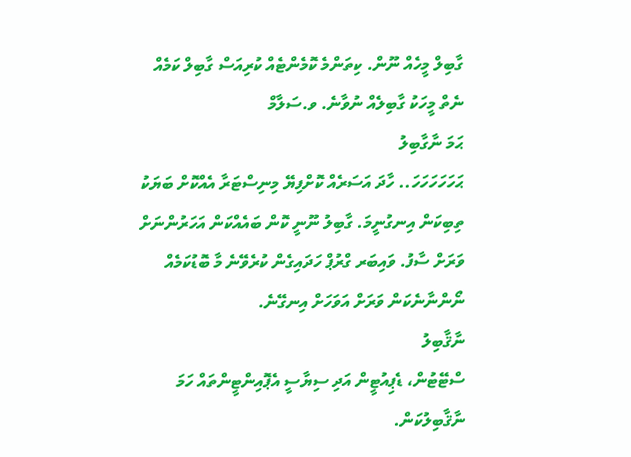ގާބިލް މީހެއް ނޫން. ކިތަންމެ ކޮމެންޓެއް ކުރިއަސް ގާބިލް ކަމެއް ނެތް މީހަކު ގާބިލެއް ނުވާނެ. ވ.ސަލާމް
ޙަމަ ނާގާބިލު
ޙަހަހަހަހަހަ.. ހާދަ އަސަރެއް ކޮށްފިޔޭ މިނިސްޓަރާ އެއްކޮށް ބަޔަކު ތިބިކަން އިނގުނީމަ. ގާބިލު ނޫނީ ކޮން ބައެއްކަން އަހަރުންނަށް ވަރަށް ސާފު. ވައިބަރ ގްރުޕް ހަދައިގެން ކުރެވޭނެ މާ ބޮޑުކަމެއް ނޯންނާނެކަން ވަރަށް އަވަހަށް އިނގޭނެ.
ނާޤާބިލު
ސްޓޭޓުން، ޑެޕިއުޓީން އަދި ސިޔާސީ އެޕޮއިންޓީންތައް ހަމަ ނާޤާބިލުކަން.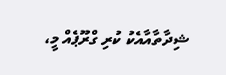ޝިދާތާއާއެކު ކުރި ގްރޫޕެއް މީ،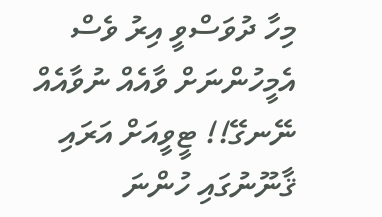މިހާ ދުވަސްވީ އިރު ވެސް އެމީހުންނަށް ވާއެއް ނުވާއެއް ނޭނގޭ!! ޓީވީއަށް އަރައި ޤާނޫނުގައި ހުންނަ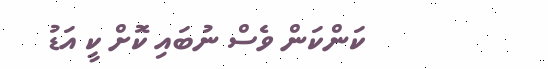ކަންކަން ވެސް ނުބައި ކޮށް ކީ އަޑު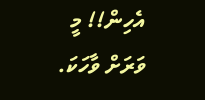އެހިން!! މީ ވަރަށް ވާހަކަ.